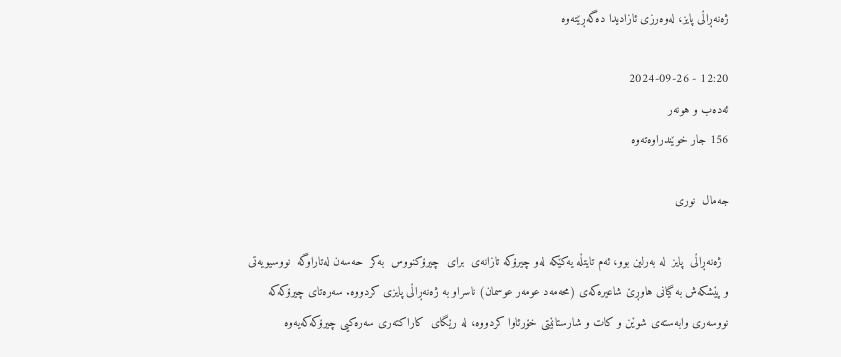ژەنەڕاڵی پایز، لەوەرزی ئازادیدا دەگەڕێتەوە

12:20 - 2024-09-26
ئەدەب و هونەر
156 جار خوێندراوەتەوە

جەمال  نوری

  ژەنەڕاڵی  پایز  لە بەرلین بوو، ئەم تایتڵە یەکێکە لەو چیرۆکە تازانەی  برای  چیرۆکنووس  بەکر  حەسەن لەتاراوگە  نووسیویەتی  و پێشکەش بە گیانی هاوڕێ شاعیرەکەی (محەمەد عومەر عوسمان) ناسراو بە ژەنەڕاڵی پایزی کردووە. سەرەتای چیرۆکەکە نووسەری وابەستەی شوێن و کات و شارستانێتی خۆرئاوا کردووە، لە رێگای  کاراکتەری سەرەکیی چیرۆکەکەیەوە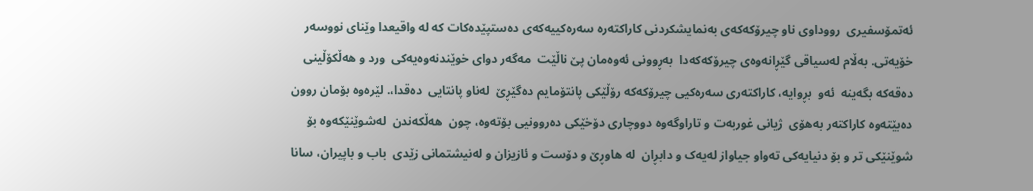ئەتمۆسفیری  رووداوی ناو چیرۆکەکەی بەنمایشکردنی کاراکتەرە سەرەکییەکەی دەستپێدەکات کە لە واقیعدا وێنای نووسەر خۆیەتی. بەڵام لەسیاقی گێڕانەوەی چیرۆکەکەدا  بەڕوونی ئەوەمان پێ ناڵێت  مەگەر دوای خوێندنەوەیەکی  ورد و هەڵکۆڵینی دەقەکە بگەینە  ئەو  بڕوایە، کاراکتەری سەرەکیی چیرۆکەکە رۆڵێکی پانتۆمایم دەگێڕێ  لەناو پانتایی  دەقدا،. لێرەوە بۆمان روون دەبێتەوە کاراکتەر بەهۆی  ژیانی غوربەت و تاراوگەوە دووچاری دۆخێکی دەروونیی بۆتەوە، چون  هەڵکەندن  لەشوێنێکەوە بۆ شوێنێکی تر و بۆ دنیایەکی تەواو جیاواز لەیەک و دابڕان  لە هاوڕێ و دۆست و ئازیزان و لەنیشتمانی زێدی  باب و باپیران، سانا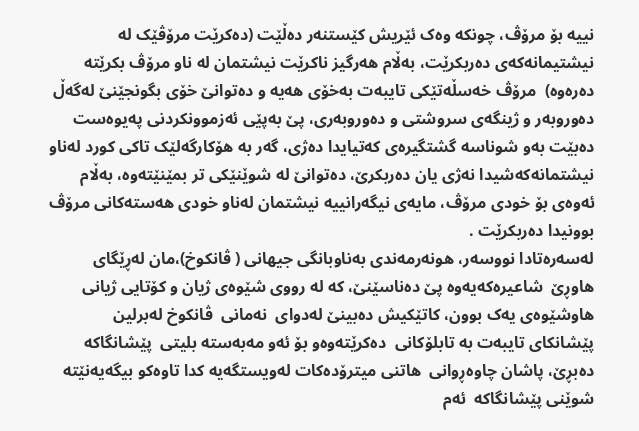نییە بۆ مرۆڤ، چونکە وەک ئێریش کێستنەر دەڵێت (دەکرێت مرۆڤێک لە نیشتیمانەکەی دەربکرێت، بەڵام هەرگیز ناکرێت نیشتمان لە ناو مرۆڤ بکرێتە دەرەوە)  مرۆڤ خەسڵەتێکی تایبەت بەخۆی هەیە و دەتوانێ خۆی بگونجێنێ لەگەڵ دەوروبەر و ژینگەی سروشتی و دەوروبەری، پێ بەپێی ئەزموونکردنی پەیوەست دەبێت بەو شوناسە گشتگیرەی کەتیایدا دەژی، گەر بە هۆکارگەلێک تاکی کورد لەناو نیشتمانەکەشیدا نەژی یان دەربکرێ، دەتوانێ لە شوێنێکی تر بمێنێتەوە، بەڵام ئەوەی بۆ خودی مرۆڤ، مایەی نیگەرانییە نیشتمان لەناو خودی هەستەکانی مرۆڤ بوونیدا دەربکرێت .
لەسەرەتادا نووسەر، هونەرمەندی بەناوبانگی جیهانی ( ڤانکوخ)،مان لەڕێگای  هاوڕێ  شاعیرەکەیەوە پێ دەناسێنێ، کە لە رووی شێوەی ژیان و کۆتایی ژیانی  هاوشێوەی یەک بوون، کاتێکیش دەبینێ لەدوای  نەمانی  ڤانکوخ لەبرلین   پێشانکای تایبەت بە تابلۆکانی  دەکرێتەوەو بۆ ئەو مەبەستە بلیتی  پێشانگاکە دەبڕێ، پاشان چاوەڕوانی  هاتنی میترۆدەکات لەویستگەیە کدا تاوەکو بیگەیەنێتە شوێنی پێشانگاکە  ئەم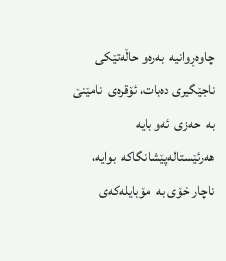چاوەڕوانیە  بەرەو حاڵەتێکی ناجێگیری دەبات، ئۆقرەی  نامێنێ  بە  حەزی  ئەو بایە   هەرئێستالەپێشانگاکە  بوایە، ناچار خۆی بە  مۆبایلەکەی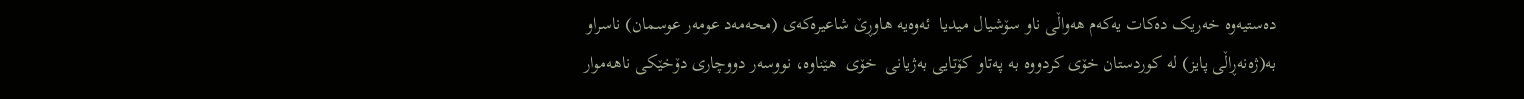دەستیەوە خەریک دەکات یەکەم هەواڵی ناو سۆشیال میدیا  ئەوەیە هاوڕێ شاعیرەکەی (محەمەد عومەر عوسمان) ناسراو بە(ژەنەڕاڵی پایز) لە کوردستان خۆی کردووە بە پەتاو کۆتایی بەژیانی  خۆی  هێناوە، نووسەر دووچاری دۆخێکی ناهەموار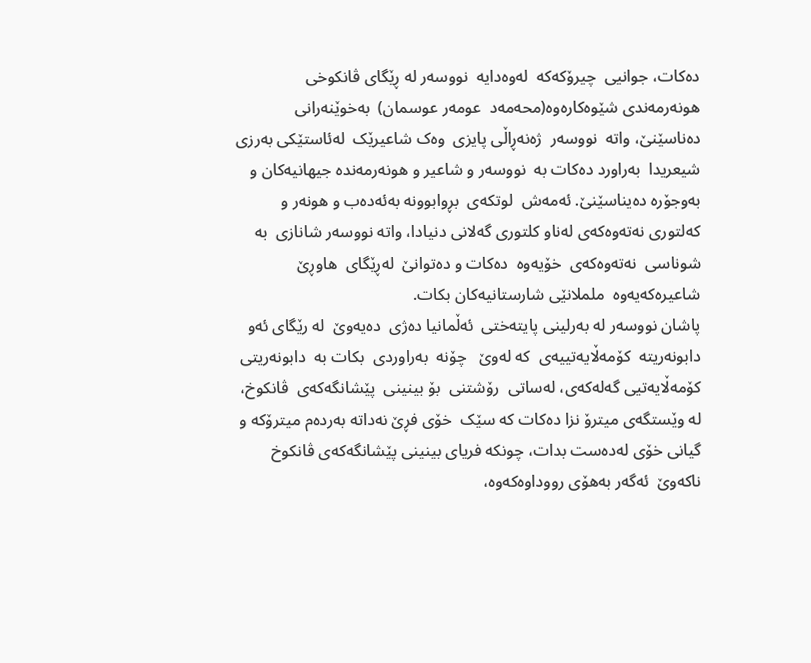دەکات، جوانیی  چیرۆکەکە  لەوەدایە  نووسەر لە ڕێگای ڤانکوخی هونەرمەندی شێوەکارەوە(محەمەد  عومەر عوسمان)  بەخوێنەرانی دەناسێنێ، واتە  نووسەر  ژەنەڕاڵی پایزی  وەک شاعیرێک  لەئاستێکی بەرزی  شیعریدا  بەراورد دەکات بە  نووسەر و شاعیر و هونەرمەندە جیهانیەکان و بەوجۆرە دەیناسێنێ. ئەمەش  لوتکەی  بڕوابوونە بەئەدەب و هونەر و  کەلتوری نەتەوەکەی لەناو کلتوری گەلانی دنیادا، واتە نووسەر شانازی  بە شوناسی  نەتەوەکەی  خۆیەوە  دەکات و دەتوانێ  لەڕێگای  هاوڕێ شاعیرەکەیەوە  ململانێی شارستانیەکان بکات.
پاشان نووسەر لە بەرلینی پایتەختی  ئەڵمانیا دەژی  دەیەوێ  لە رێگای ئەو دابونەریتە  کۆمەڵایەتییەی  کە لەوێ   چۆنە  بەراوردی  بکات بە  دابونەریتی  کۆمەڵایەتیی گەلەکەی، لەساتی  رۆشتنی  بۆ بینینی  پێشانگەکەی  ڤانکوخ، لە وێستگەی میترۆ نزا دەکات کە سێک  خۆی فڕێ نەداتە بەردەم میترۆکە و گیانی خۆی لەدەست بدات، چونکە فریای بینینی پێشانگەکەی ڤانکوخ ناکەوێ  ئەگەر بەهۆی رووداوەکەوە،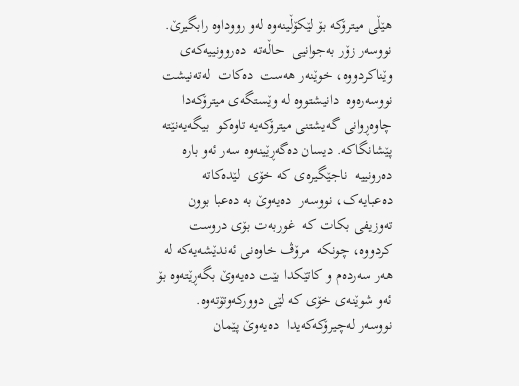هێڵی میترۆکە بۆ لێکۆڵینەوە لەو رووداوە رابگیرێ.
نووسەر زۆر بەجوانیی  حاڵەتە  دەروونییەکەی  وێناکردووە، خوێنەر هەست  دەکات  لەتەنیشت نووسەرەوە  دانیشتووە لە وێستگەی میترۆکەدا چاوەڕوانی گەیشتنی میترۆکەیە تاوەکو  بیگەیەنێتە  پێشانگاکە. دیسان دەگەڕێینەوە سەر ئەو بارە  دەرونییە  ناجێگیرەی کە خۆی  لێدەکاتە دەعبایەک، نووسەر  دەیەوێ بە دەعبا بوون تەوزیفی بکات کە  غوربەت بۆی دروست کردووە، چونکە  مرۆڤ خاوەنی ئەندێشەیەکە لە هەر سەردەم و کاتێکدا بێت دەیەوێ بگەڕێتەوە بۆ ئەو شوێنەی خۆی کە لێی دوورکەوتۆتەوە.
نووسەر لەچیرۆکەکەیدا  دەیەوێ پێمان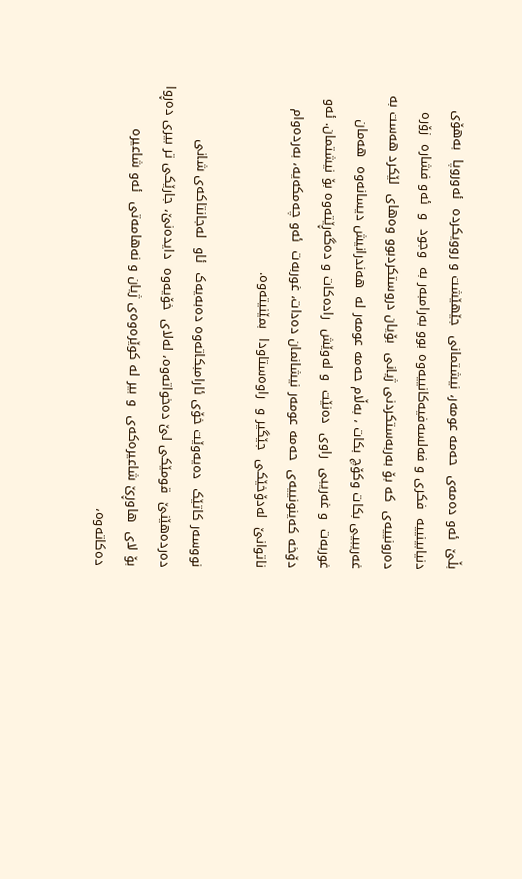بڵێ  ئەو دەمەی  حەمە عومەر، نیشتمانی  جێهێشت و روویکردە  ئەوروپا  بەهۆی دنیابینییە  فکری و فەلسەفیەکانییەوە بوو بەرامبەر بە  وجود  و  ئەو فشارە  زۆرە  دەرونییەی  کە بۆ بەربەستکردنی ژیانی  بۆیان دروستکردبوو وەهای  لێکرد هەست بە غەریبیی بکات وکۆچ بکات ، بەڵام حەمە عومەر لە  هەندرانیش دیسانەوە  هەمان  غوربەت  و غەریبی  راوی  دەنێت  و لەوێش  رادەکات و دەگەڕێتەوە بۆ نیشتمان. ئەو  دۆخە کەینونییەی  حەمە عومەر نیشانمان دەدات، غوربەت  ئەو چەمکەیە، بەردەوام  ناتوانێ  لەدۆخێکی  جێگیر و  راوەستاودا  بمێنیتەوە.

نووسەر کاتێک  دەیەوێت خۆی ئارامبکاتەوە دەبەیەک  ئاو  لەجانتاکەی شانی  دەردەهێنێ  قومێکی لێ دەخواتەوە، لەلای  خۆیەوە  دایدەنێ، جارێکی تر بیری دەڕوا بۆ لای  هاوڕێ شاعیرەکەی  و بیر لە کوێرەوەی ژیان و نەهامەتی  ئەو شاعیرە دەکاتەوە،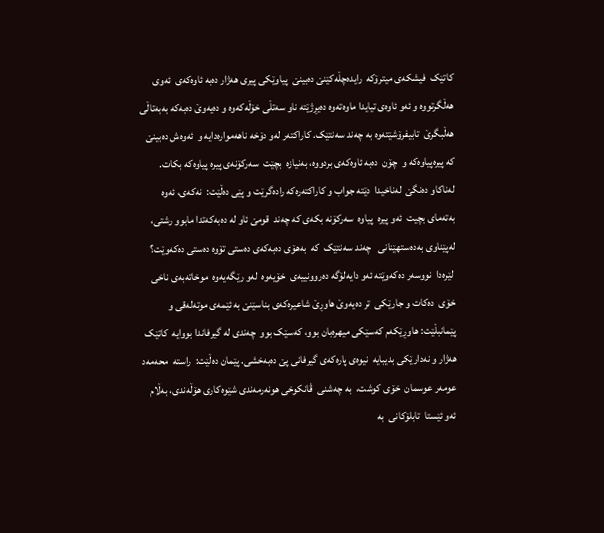کاتێک  فیشکەی میترۆکە  رایدەچڵەکێنێ دەبینێ  پیاوێکی پیری هەژار دەبە ئاوەکەی  ئەوی هەڵگرتووە و ئەو ئاوەی تیایدا ماوەتەوە دەیڕژێتە ناو سەتڵی خۆڵەکەوە و دەیەوێ دەبەکە بەبەتاڵی  هەڵبگرێ  تابیفرۆشێتەوە بە چەند سەنتێک. کاراکتەر لەو دۆخە ناهەموارەدایە و  ئەوەش دەبینێ کە پیرەپیاوەکە و  چۆن  دەبە ئاوەکەی بردووە، بەنیازە  بچێت  سەرکۆنەی پیرە پیاوەکە بکات.  لەناکاو دەنگێ  لەناخیدا  دێتە جواب و کاراکتەرەکە رادەگرێت و پێی دەڵێت:  نەکەی، ئەوە بەتەمای بچیت  ئەو پیرە  پیاوە  سەرکۆنە بکەی کە چەند  قومێ ئاو لە دەبەکەتدا مابوو رشتی، لەپێناوی بەدەستهێنانی   چەند سەنتێک  کە  بەهۆی دەبەکەی دەستی تۆوە دەستی دەکەوێت؟
 لێرەدا  نووسەر دەکەوێتە ئەو دایەلۆگە دەروونییەی  خۆیەوە  لەو رێگەیەوە  موخاتەبەی ناخی  خۆی  دەکات و جارێکی  تر دەیەوێ هاوڕێ شاعیرەکەی بناسێنێ بە ئێمەی موتەلەقی و پێمانبڵێت: هاوڕێکەم کەسێکی میهرەبان بوو، کەسێک بوو  چەندی لە گیرفاندا بووایە  کاتێک  هەژار و نەدارێکی بدیبایە  نیوەی پارەکەی گیرفانی پێ دەبەخشی. پێمان دەڵێت:  راستە  محەمەد عومەر عوسمان  خۆی کوشت،  بە چەشنی  ڤانکوخی هونەرمەندی شێوەکاری هۆڵەندی، بەڵام ئەو ئێستا  تابلۆکانی  بە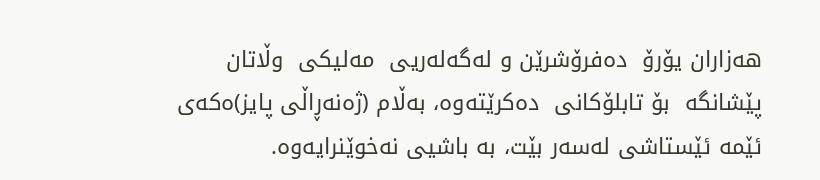هەزاران یۆرۆ  دەفرۆشرێن و لەگەلەریی  مەلیکی  وڵاتان پێشانگە  بۆ تابلۆکانی  دەکرێتەوە، بەڵام (ژەنەڕاڵی پایز)ەکەی  ئێمە ئێستاشی لەسەر بێت، بە باشیی نەخوێنرایەوە.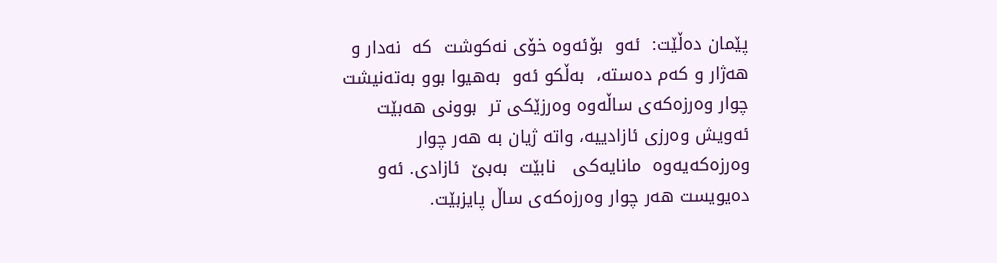پێمان دەڵێت:  ئەو  بۆئەوە خۆی نەکوشت  کە  نەدار و هەژار و کەم دەستە،  بەڵکو ئەو  بەهیوا بوو بەتەنیشت  چوار وەرزەکەی ساڵەوە وەرزێکی تر  بوونی هەبێت ئەویش وەرزی ئازادییە، واتە ژیان بە هەر چوار وەرزەکەیەوە  مانایەکی   نابێت  بەبێ  ئازادی. ئەو دەیویست هەر چوار وەرزەکەی ساڵ پایزبێت.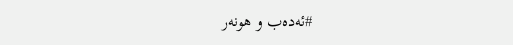#ئەدەب و هونەر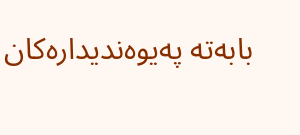بابەتە پەیوەندیدارەکان